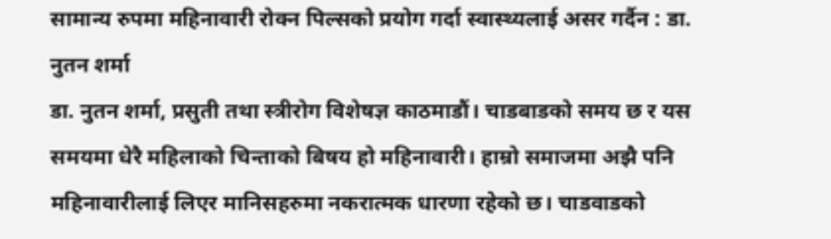सामान्य रुपमा महिनावारी रोक्न पिल्सको प्रयोग गर्दा स्वास्थ्यलाई असर गर्दैन : डा. नुतन शर्मा
डा. नुतन शर्मा, प्रसुती तथा स्त्रीरोग विशेषज्ञ काठमाडौं। चाडबाडको समय छ र यस समयमा धेरै महिलाको चिन्ताको बिषय हो महिनावारी। हाम्रो समाजमा अझै पनि महिनावारीलाई लिएर मानिसहरुमा नकरात्मक धारणा रहेको छ। चाडवाडको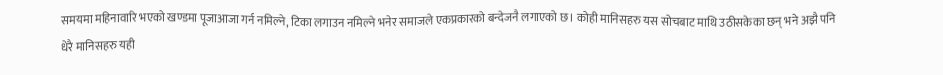समयमा महिनावारि भएको खण्डमा पूजाआजा गर्न नमिल्ने, टिका लगाउन नमिल्ने भनेर समाजले एकप्रकारको बन्देजनै लगाएको छ। कोही मानिसहरु यस सोचबाट माथि उठीसकेका छन् भने अझै पनि धेरै मानिसहरु यही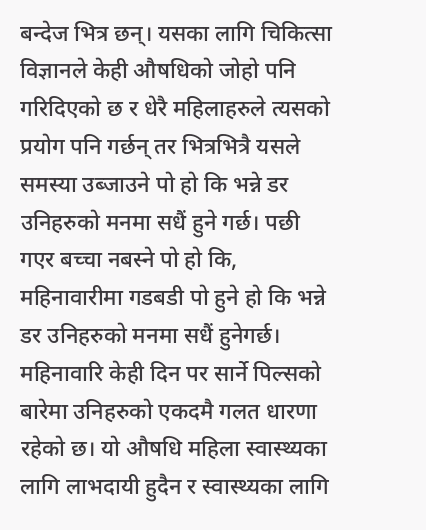बन्देज भित्र छन्। यसका लागि चिकित्सा विज्ञानले केही औषधिको जोहो पनि गरिदिएको छ र धेरै महिलाहरुले त्यसको प्रयोग पनि गर्छन् तर भित्रभित्रै यसले समस्या उब्जाउने पो हो कि भन्ने डर उनिहरुको मनमा सधैं हुने गर्छ। पछी गएर बच्चा नबस्ने पो हो कि, महिनावारीमा गडबडी पो हुने हो कि भन्ने डर उनिहरुको मनमा सधैं हुनेगर्छ। महिनावारि केही दिन पर सार्ने पिल्सको बारेमा उनिहरुको एकदमै गलत धारणा रहेको छ। यो औषधि महिला स्वास्थ्यका लागि लाभदायी हुदैन र स्वास्थ्यका लागि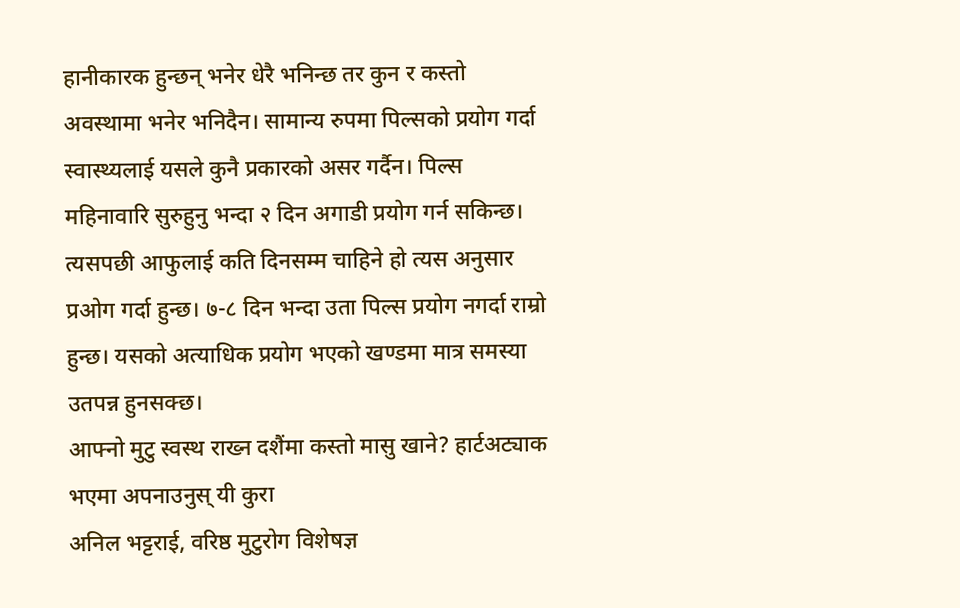हानीकारक हुन्छन् भनेर धेरै भनिन्छ तर कुन र कस्तो अवस्थामा भनेर भनिदैन। सामान्य रुपमा पिल्सको प्रयोग गर्दा स्वास्थ्यलाई यसले कुनै प्रकारको असर गर्दैन। पिल्स महिनावारि सुरुहुनु भन्दा २ दिन अगाडी प्रयोग गर्न सकिन्छ। त्यसपछी आफुलाई कति दिनसम्म चाहिने हो त्यस अनुसार प्रओग गर्दा हुन्छ। ७-८ दिन भन्दा उता पिल्स प्रयोग नगर्दा राम्रो हुन्छ। यसको अत्याधिक प्रयोग भएको खण्डमा मात्र समस्या उतपन्न हुनसक्छ।
आफ्नो मुटु स्वस्थ राख्न दशैंमा कस्तो मासु खाने? हार्टअट्याक भएमा अपनाउनुस् यी कुरा
अनिल भट्टराई, वरिष्ठ मुटुरोग विशेषज्ञ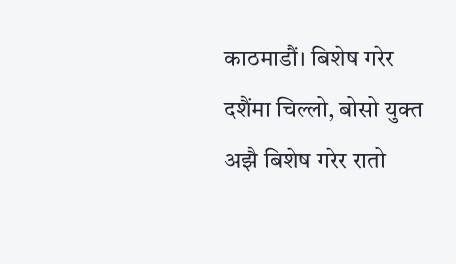काठमाडौं। बिशेष गरेर दशैंमा चिल्लो, बोसो युक्त अझै बिशेष गरेर रातो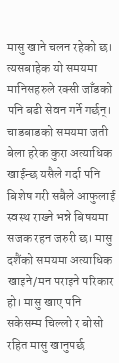मासु खाने चलन रहेको छ। त्यसबाहेक यो समयमा मानिसहरुले रक्सी जाँडको पनि बढी सेवन गर्ने गर्छन्। चाडबाडको समयमा जती बेला हरेक कुरा अत्याधिक खाईन्छ यसैले गर्दा पनि बिशेष गरी सबैले आफुलाई स्वस्थ राख्ने भन्ने बिषयमा सजक रहन जरुरी छ। मासु दशैंको समयमा अत्याधिक खाइने/मन पराइने परिकार हो। मासु खाए पनि सकेसम्म चिल्लो र बोसो रहित मासु खानुपर्छ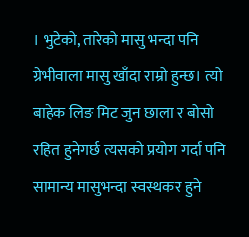। भुटेको, तारेको मासु भन्दा पनि ग्रेभीवाला मासु खाँदा राम्रो हुन्छ। त्यो बाहेक लिङ मिट जुन छाला र बोसो रहित हुनेगर्छ त्यसको प्रयोग गर्दा पनि सामान्य मासुभन्दा स्वस्थकर हुने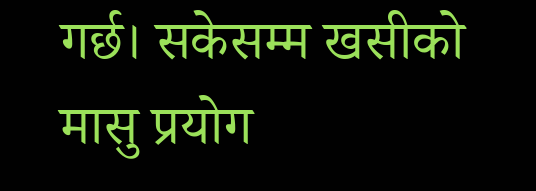गर्छ। सकेसम्म खसीको मासु प्रयोग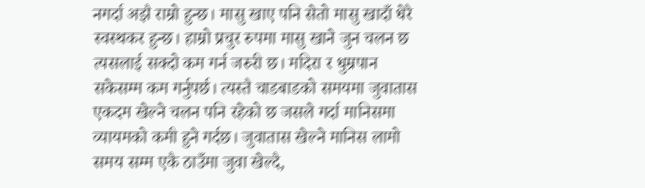नगर्दा अझै राम्रो हुन्छ। मासु खाए पनि सेतो मासु खादाँ धेरै स्वस्थकर हुन्छ। हाम्रो प्रचुर रुपमा मासु खाने जुन चलन छ त्यसलाई सक्दो कम गर्न जरुरी छ। मदिरा र धुम्रपान सकेसम्म कम गर्नुपर्छ। त्यस्तै चाडबाडको समयमा जुवातास एकदम खेल्ने चलन पनि रहेको छ जसले गर्दा मानिसमा व्यायमको कमी हुने गर्दछ। जुवातास खेल्ने मानिस लामो समय सम्म एकै ठाउँमा जुवा खेल्दै,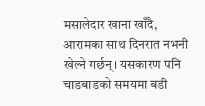मसालेदार खाना खाँदै, आरामका साथ दिनरात नभनी खेल्ने गर्छन्। यसकारण पनि चाडबाडको समयमा बडी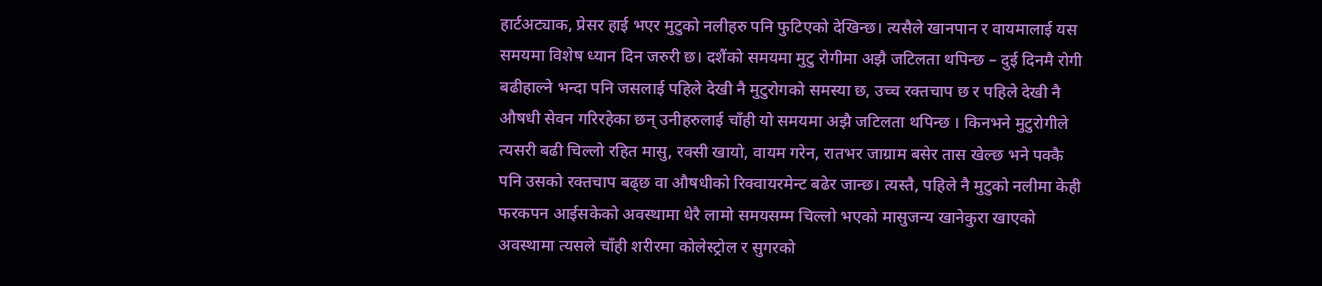हार्टअट्याक, प्रेसर हाई भएर मुटुको नलीहरु पनि फुटिएको देखिन्छ। त्यसैले खानपान र वायमालाई यस समयमा विशेष ध्यान दिन जरुरी छ। दशैंको समयमा मुटु रोगीमा अझै जटिलता थपिन्छ – दुई दिनमै रोगी बढीहाल्ने भन्दा पनि जसलाई पहिले देखी नै मुटुरोगको समस्या छ, उच्च रक्तचाप छ र पहिले देखी नै औषधी सेवन गरिरहेका छन् उनीहरुलाई चाँही यो समयमा अझै जटिलता थपिन्छ । किनभने मुटुरोगीले त्यसरी बढी चिल्लो रहित मासु, रक्सी खायो, वायम गरेन, रातभर जाग्राम बसेर तास खेल्छ भने पक्कै पनि उसको रक्तचाप बढ्छ वा औषधीको रिक्वायरमेन्ट बढेर जान्छ। त्यस्तै, पहिले नै मुटुको नलीमा केही फरकपन आईसकेको अवस्थामा धेरै लामो समयसम्म चिल्लो भएको मासुजन्य खानेकुरा खाएको अवस्थामा त्यसले चाँही शरीरमा कोलेस्ट्रोल र सुगरको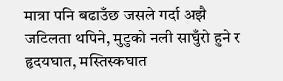मात्रा पनि बढाउँछ जसले गर्दा अझै जटिलता थपिने, मुटुको नली साघुँरो हुने र हृदयघात, मस्तिस्कघात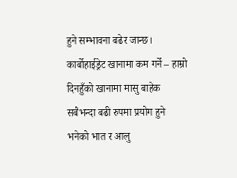हुने सम्भावना बढेर जान्छ। कार्बोहाईड्रेट खानामा कम गर्ने – हाम्रो दिनहुँको खानामा मासु बाहेक सबैभन्दा बढी रुपमा प्रयोग हुने भनेको भात र आलु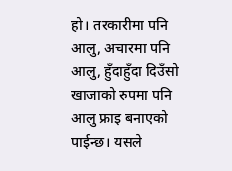हो। तरकारीमा पनि आलु, अचारमा पनि आलु, हुँदाहुँदा दिउँसो खाजाको रुपमा पनि आलु फ्राइ बनाएको पाईन्छ। यसले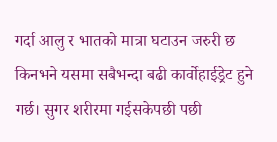गर्दा आलु र भातको मात्रा घटाउन जरुरी छ किनभने यसमा सबैभन्दा बढी कार्वोहाईड्रेट हुने गर्छ। सुगर शरीरमा गईसकेपछी पछी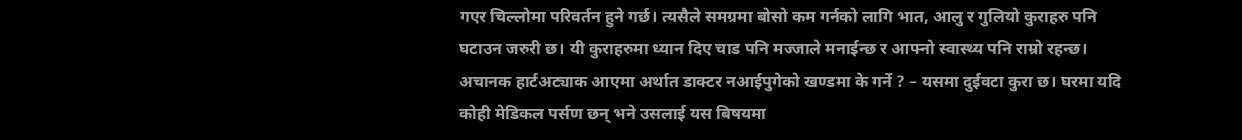गएर चिल्लोमा परिवर्तन हुने गर्छ। त्यसैले समग्रमा बोसो कम गर्नको लागि भात, आलु र गुलियो कुराहरु पनि घटाउन जरुरी छ। यी कुराहरुमा ध्यान दिए चाड पनि मज्जाले मनाईन्छ र आफ्नो स्वास्थ्य पनि राम्रो रहन्छ। अचानक हार्टअट्याक आएमा अर्थात डाक्टर नआईपुगेको खण्डमा के गर्ने ? – यसमा दुईवटा कुरा छ। घरमा यदि कोही मेडिकल पर्सण छन् भने उसलाई यस बिषयमा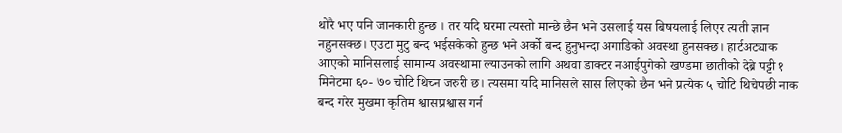थोरै भए पनि जानकारी हुन्छ । तर यदि घरमा त्यस्तो मान्छे छैन भने उसलाई यस बिषयलाई लिएर त्यती ज्ञान नहुनसक्छ। एउटा मुटु बन्द भईसकेको हुन्छ भने अर्को बन्द हुनुभन्दा अगाडिको अवस्था हुनसक्छ। हार्टअट्याक आएको मानिसलाई सामान्य अवस्थामा ल्याउनको लागि अथवा डाक्टर नआईपुगेको खण्डमा छातीको देब्रे पट्टी १ मिनेटमा ६०- ७० चोटि थिच्न जरुरी छ। त्यसमा यदि मानिसले सास लिएको छैन भने प्रत्येक ५ चोटि थिचेपछी नाक बन्द गरेर मुखमा कृतिम श्वासप्रश्वास गर्न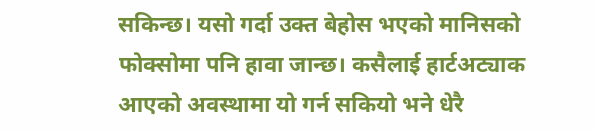सकिन्छ। यसो गर्दा उक्त बेहोस भएको मानिसको फोक्सोमा पनि हावा जान्छ। कसैलाई हार्टअट्याक आएको अवस्थामा यो गर्न सकियो भने धेरै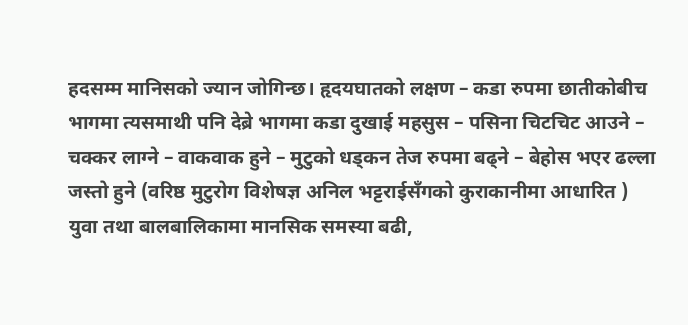हदसम्म मानिसको ज्यान जोगिन्छ। हृदयघातको लक्षण – कडा रुपमा छातीकोबीच भागमा त्यसमाथी पनि देब्रे भागमा कडा दुखाई महसुस – पसिना चिटचिट आउने – चक्कर लाग्ने – वाकवाक हुने – मुटुको धड्कन तेज रुपमा बढ्ने – बेहोस भएर ढल्ला जस्तो हुने (वरिष्ठ मुटुरोग विशेषज्ञ अनिल भट्टराईसँगको कुराकानीमा आधारित )
युवा तथा बालबालिकामा मानसिक समस्या बढी,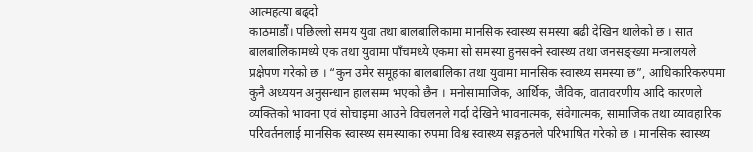आत्महत्या बढ्दो
काठमाडौं। पछिल्लो समय युवा तथा बालबालिकामा मानसिक स्वास्थ्य समस्या बढी देखिन थालेको छ । सात बालबालिकामध्ये एक तथा युवामा पाँचमध्ये एकमा सो समस्या हुनसक्ने स्वास्थ्य तथा जनसङ्ख्या मन्त्रालयले प्रक्षेपण गरेको छ । “कुन उमेर समूहका बालबालिका तथा युवामा मानसिक स्वास्थ्य समस्या छ”, आधिकारिकरुपमा कुनै अध्ययन अनुसन्धान हालसम्म भएको छैन । मनोसामाजिक, आर्थिक, जैविक, वातावरणीय आदि कारणले व्यक्तिको भावना एवं सोचाइमा आउने विचलनले गर्दा देखिने भावनात्मक, संवेगात्मक, सामाजिक तथा व्यावहारिक परिवर्तनलाई मानसिक स्वास्थ्य समस्याका रुपमा विश्व स्वास्थ्य सङ्गठनले परिभाषित गरेको छ । मानसिक स्वास्थ्य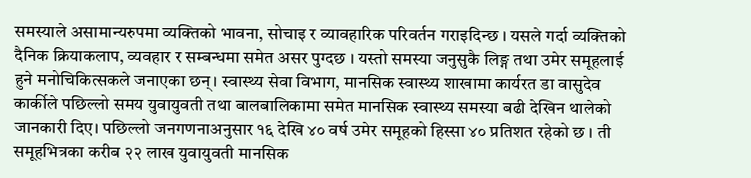समस्याले असामान्यरुपमा व्यक्तिको भावना, सोचाइ र व्यावहारिक परिवर्तन गराइदिन्छ । यसले गर्दा व्यक्तिको दैनिक क्रियाकलाप, व्यवहार र सम्बन्धमा समेत असर पुग्दछ । यस्तो समस्या जनुसुकै लिङ्ग तथा उमेर समूहलाई हुने मनोचिकित्सकले जनाएका छन्। स्वास्थ्य सेवा विभाग, मानसिक स्वास्थ्य शाखामा कार्यरत डा वासुदेव कार्कीले पछिल्लो समय युवायुवती तथा बालबालिकामा समेत मानसिक स्वास्थ्य समस्या बढी देखिन थालेको जानकारी दिए। पछिल्लो जनगणनाअनुसार १६ देखि ४० वर्ष उमेर समूहको हिस्सा ४० प्रतिशत रहेको छ । ती समूहभित्रका करीब २२ लाख युवायुवती मानसिक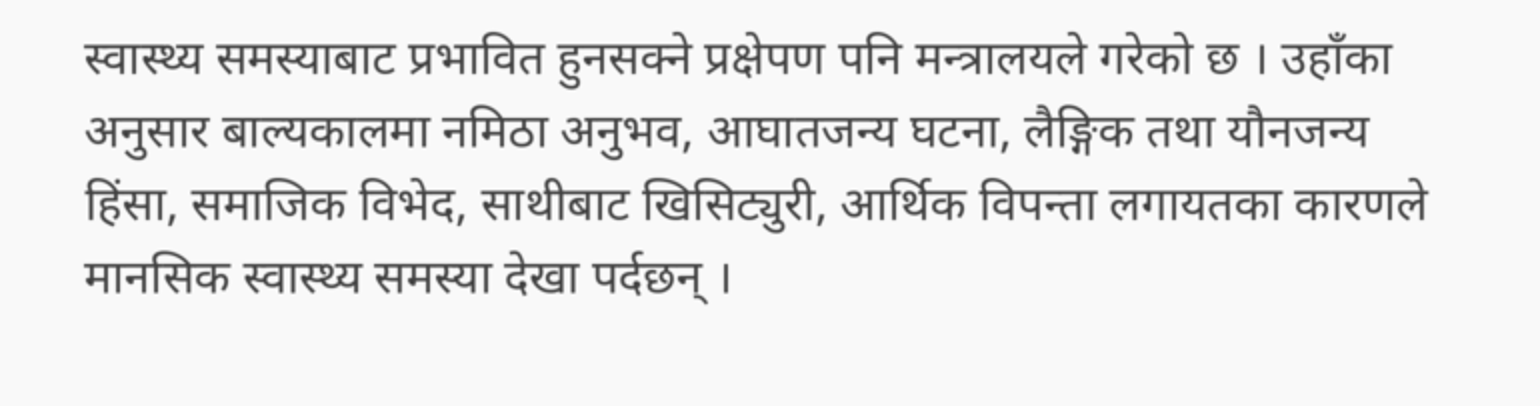स्वास्थ्य समस्याबाट प्रभावित हुनसक्ने प्रक्षेपण पनि मन्त्रालयले गरेको छ । उहाँका अनुसार बाल्यकालमा नमिठा अनुभव, आघातजन्य घटना, लैङ्गिक तथा यौनजन्य हिंसा, समाजिक विभेद, साथीबाट खिसिट्युरी, आर्थिक विपन्ता लगायतका कारणले मानसिक स्वास्थ्य समस्या देखा पर्दछन् ।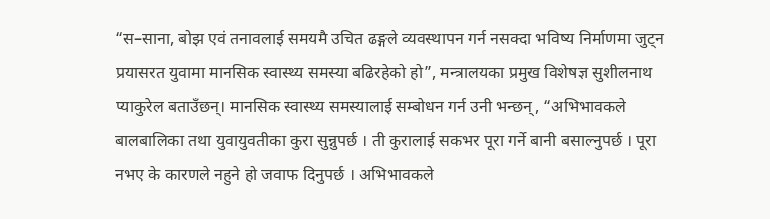“स–साना, बोझ एवं तनावलाई समयमै उचित ढङ्गले व्यवस्थापन गर्न नसक्दा भविष्य निर्माणमा जुट्न प्रयासरत युवामा मानसिक स्वास्थ्य समस्या बढिरहेको हो”, मन्त्रालयका प्रमुख विशेषज्ञ सुशीलनाथ प्याकुरेल बताउँछन्। मानसिक स्वास्थ्य समस्यालाई सम्बोधन गर्न उनी भन्छन्, “अभिभावकले बालबालिका तथा युवायुवतीका कुरा सुन्नुपर्छ । ती कुरालाई सकभर पूरा गर्ने बानी बसाल्नुपर्छ । पूरा नभए के कारणले नहुने हो जवाफ दिनुपर्छ । अभिभावकले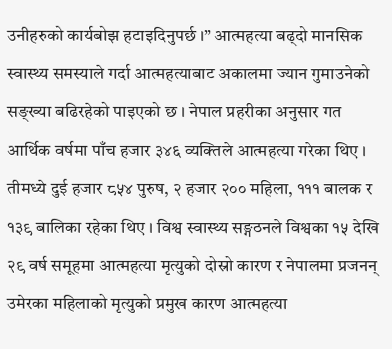उनीहरुको कार्यबोझ हटाइदिनुपर्छ ।” आत्महत्या बढ्दो मानसिक स्वास्थ्य समस्याले गर्दा आत्महत्याबाट अकालमा ज्यान गुमाउनेको सङ्ख्या बढिरहेको पाइएको छ । नेपाल प्रहरीका अनुसार गत आर्थिक वर्षमा पाँच हजार ३४६ व्यक्तिले आत्महत्या गरेका थिए । तीमध्ये दुई हजार ८५४ पुरुष, २ हजार २०० महिला, १११ बालक र १३९ बालिका रहेका थिए । विश्व स्वास्थ्य सङ्गठनले विश्वका १५ देखि २९ वर्ष समूहमा आत्महत्या मृत्युको दोस्रो कारण र नेपालमा प्रजनन् उमेरका महिलाको मृत्युको प्रमुख कारण आत्महत्या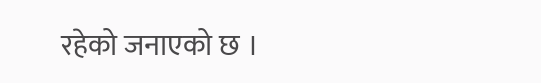रहेको जनाएको छ ।